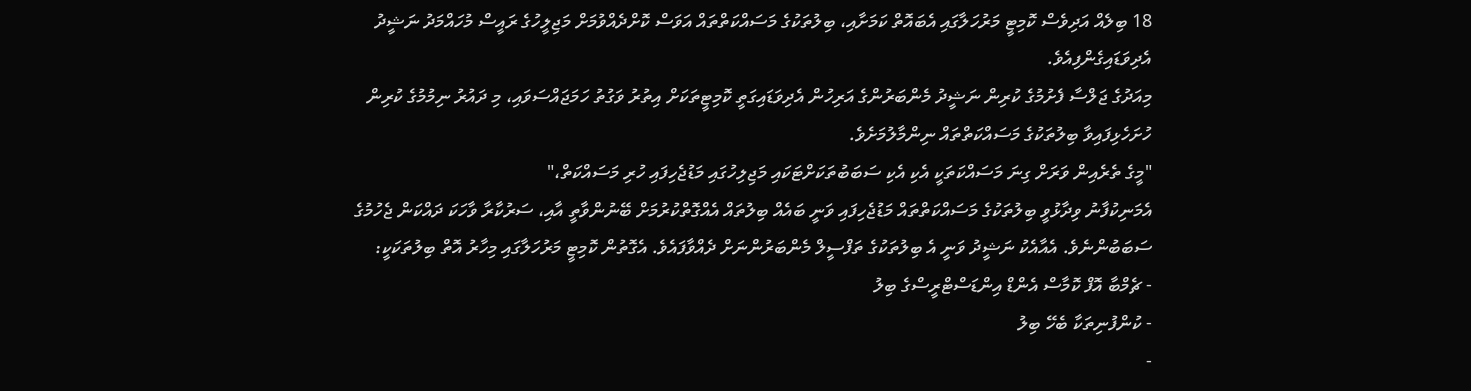18 ބިލެއް އަދިވެސް ކޮމިޓީ މަރުހަލާގައި އެބައޮތް ކަމަށާއި، ބިލުތަކުގެ މަސައްކަތްތައް އަވަސް ކޮށްދެއްވުމަށް މަޖިލީހުގެ ރައީސް މުހައްމަދު ނަޝީދު އެދިވަޑައިގެންފިއެވެ.
މިއަދުގެ ޖަލްސާ ފެށުމުގެ ކުރިން ނަޝީދު މެންބަރުންގެ އަރިހުން އެދިވަޑައިގަތީ ކޮމިޓީތަކަށް އިތުރު ވަގުތު ހަމަޖައްސަވައި، މި ދައުރު ނިމުމުގެ ކުރިން ހުށަހެޅިފައިވާ ބިލުތަކުގެ މަސައްކަތްތައް ނިންމާލުމަށެވެ.
"މީގެ ތެރެއިން ވަރަށް ގިނަ މަސައްކަތަކީ އެކި އެކި ސަބަބުތަކަށްޓަކައި މަޖިލިހުގައި މަޑުޖެހިފައި ހުރި މަސައްކަތް،"
އެމަނިކުފާނު ވިދާޅުވީ ބިލުތަކުގެ މަސައްކަތްތައް މަޑުޖެހިފައި ވަނީ ބައެއް ބިލުތައް އެއްގޮތްކުރުމަށް ބޭނުންވާތީ އާއި، ސަރުކާރާ ވާހަކަ ދައްކަން ޖެހުމުގެ ސަބަބުންނެވެ. އެއާއެކު ނަޝީދު ވަނީ އެ ބިލުތަކުގެ ތަފްސީލް މެންބަރުންނަށް ދެއްވާފައެވެ. އެގޮތުން ކޮމިޓީ މަރުހަލާގައި މިހާރު އޮތް ބިލުތަކަކީ:
- ޗެމްބާ އޮފް ކޮމާސް އެންޑް އިންޑަސްޓްރީސްގެ ބިލު
- ކުންފުނިތަކާ ބެހޭ ބިލު
-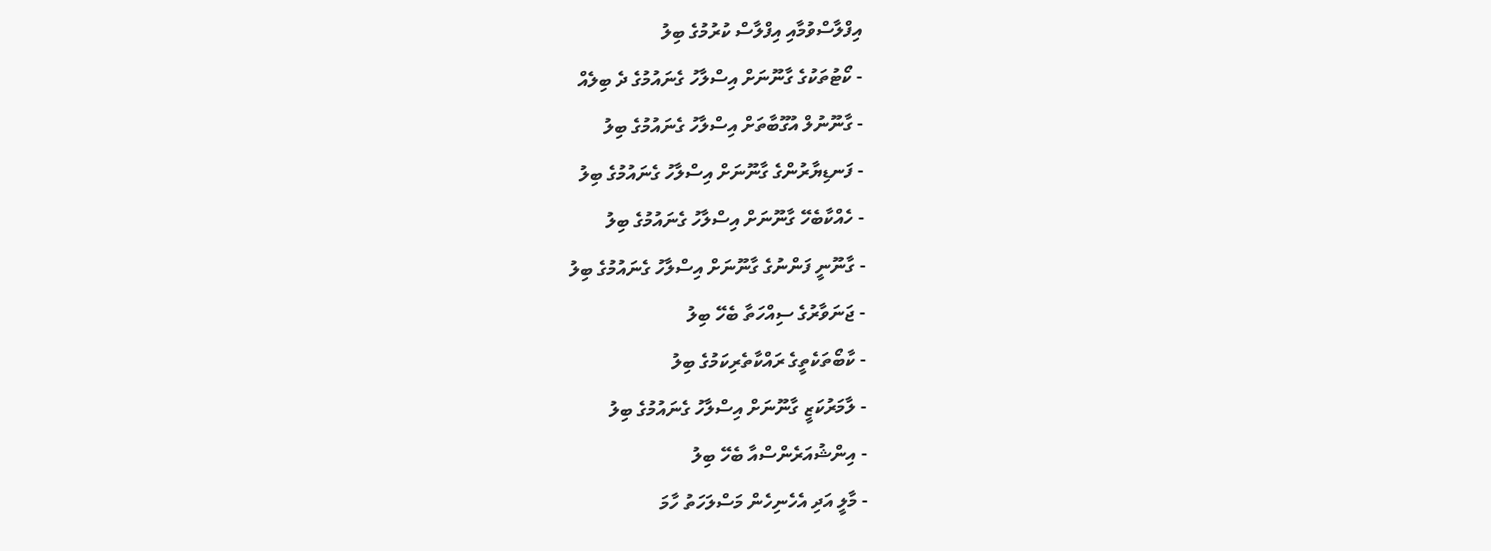އިފްލާސްވުމާއި އިފްލާސް ކުރުމުގެ ބިލު
- ކޯޓުތަކުގެ ގާނޫނަށް އިސްލާހު ގެނައުމުގެ ދެ ބިލެއް
- ގާނޫނުލް އުގޫބާތަށް އިސްލާހު ގެނައުމުގެ ބިލު
- ފަނޑިޔާރުންގެ ގާނޫނަށް އިސްލާހު ގެނައުމުގެ ބިލު
- ހެއްކާބެހޭ ގާނޫނަށް އިސްލާހު ގެނައުމުގެ ބިލު
- ގާނޫނީ ފަންނުގެ ގާނޫނަށް އިސްލާހު ގެނައުމުގެ ބިލު
- ޖަނަވާރުގެ ސިއްހަތާ ބެހޭ ބިލު
- ކާބޯތަކެތީގެ ރައްކާތެރިކަމުގެ ބިލު
- ލާމަރުކަޒީ ގާނޫނަށް އިސްލާހު ގެނައުމުގެ ބިލު
- އިންޝުއަރެންސްއާ ބެހޭ ބިލު
- މާލީ އަދި އެހެނިހެން މަސްލަހަތު ހާމަ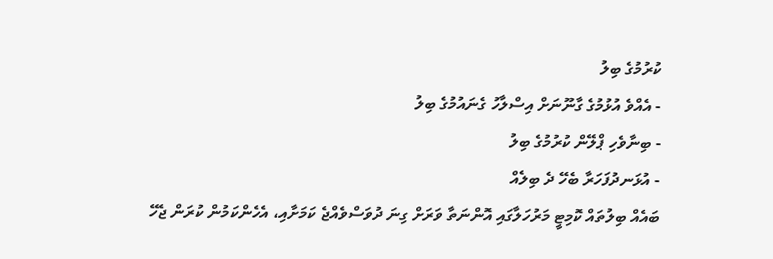ކުރުމުގެ ބިލު
- އެއްވެ އުޅުމުގެ ގާނޫނަށް އިސްލާހު ގެނައުމުގެ ބިލު
- ބިނާވެހި ޕްލޭން ކުރުމުގެ ބިލު
- އުޅަނދުފަހަރާ ބެހޭ ދެ ބިލެއް
ބައެއް ބިލުތައް ކޮމިޓީ މަރުހަލާގައި އޮންނަތާ ވަރަށް ގިނަ ދުވަސްވެއްޖެ ކަމަށާއި، އެހެންކަމުން ކުރަން ޖެހޭ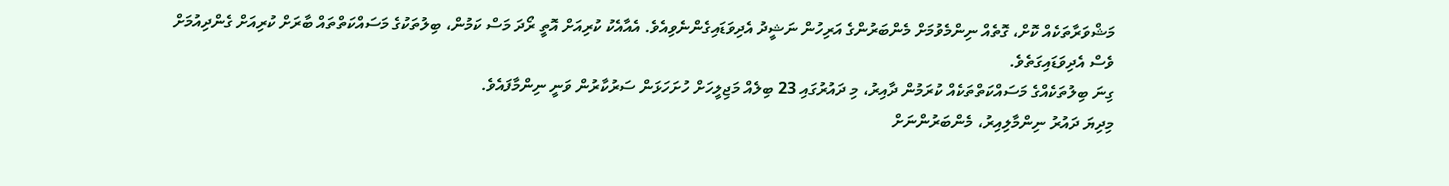މަޝްވަރާތަކެއް ކޮށް، ގޮތެއް ނިންމެވުމަށް މެންބަރުންގެ އަރިހުން ނަޝީދު އެދިވަޑައިގެންނެވިއެވެ. އެއާއެކު ކުރިއަށް އޮތީ ރޯދަ މަސް ކަމުން، ބިލުތަކުގެ މަސައްކަތްތައް ބާރަށް ކުރިއަށް ގެންދިއުމަށް ވެސް އެދިވަޑައިގަތެވެ.
ގިނަ ބިލުތަކެއްގެ މަސައްކަތްތަކެއް ކުރަމުން ދާއިރު، މި ދައުރުގައި 23 ބިލެއް މަޖިލީހަށް ހުށަހަޅަން ސަރުކާރުން ވަނީ ނިންމާފައެވެ.
މިދިޔަ ދައުރު ނިންމާލިއިރު، މެންބަރުންނަށް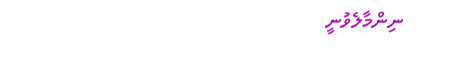ނިންމާލެވުނީ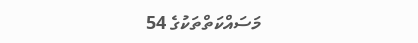މަސައްކަތްތަކުގެ 54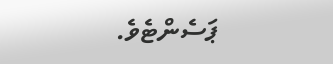ޕަސެންޓެވެ.